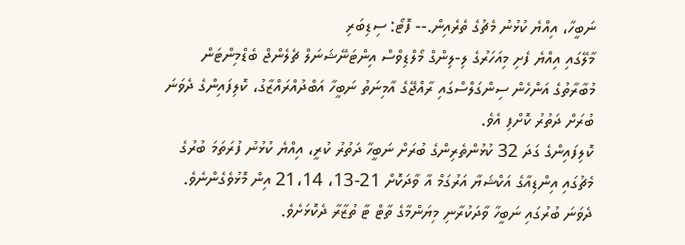ނަބީހާ، އިއްޔެ ކުޅުނު މެޗުގެ ތެރެއިން.-- ފޮޓޯ: ސިޑިބަރި
މާލޭގައި އިއްޔެ ފެށި މިއަހަރުގެ ލި-ލިންގް މޯލްޑިވްސް އިންޓަނޭޝަނަލް ޗެލެންޖް ބެޑްމިންޓަން މުބާރާތުގެ އަންހެން ސިންގަލްސްގައި ރާއްޖޭގެ އާމިނަތު ނަބީހާ އަބްދުއްރައްޒާގު، ކޮލިފައިންގެ ދެވަނަ ބުރަށް ދަތުރު ކޮށްފި އެވެ.
ކޮލިފައިންގެ ގަދަ 32 ކުޅުންތެރިންގެ ބުރަށް ނަބީހާ ދަތުރު ކުރީ، އިއްޔެ ކުޅުނު ފުރަތަމަ ބުރުގެ މެޗުގައި އިންޑިއާގެ އަކްޝަޔާ އަރުގަމް އާ ވާދަކޮށް 21-13، 21،14 އިން މޮޅުވެގެންނެވެ. ދެވަނަ ބުރުގައި ނަބީހާ ވާދަކުރާނި މިޔަންމާގެ ތާޓް ޓާ ތުޒާރާ ދެކޮޅަށެވެ.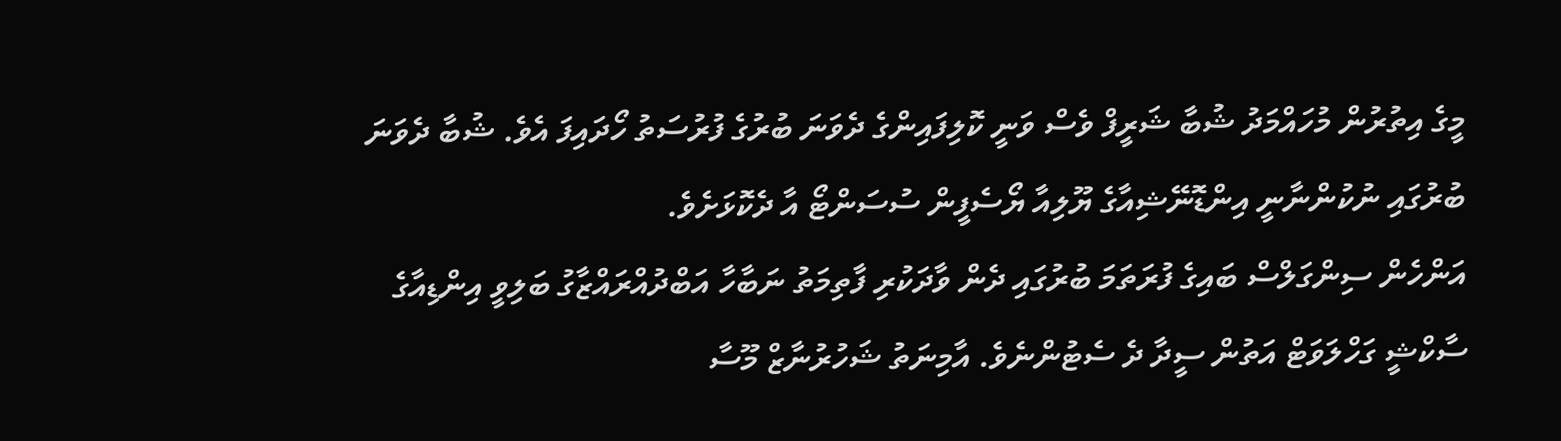މީގެ އިތުރުން މުހައްމަދު ޝުބާ ޝަރީފް ވެސް ވަނީ ކޮލިފައިންގެ ދެވަނަ ބުރުގެ ފުރުސަތު ހޯދައިފަ އެވެ. ޝުބާ ދެވަނަ ބުރުގައި ނުކުންނާނީ އިންޑޮނޭޝިއާގެ ޔޫލިއާ ޔޯސެފީން ސުސަންޓޯ އާ ދެކޮޅަށެވެ.
އަންހެން ސިންގަލްސް ބައިގެ ފުރަތަމަ ބުރުގައި ދެން ވާދަކުރި ފާތިމަތު ނަބާހާ އަބްދުއްރައްޒާގު ބަލިވީ އިންޑިއާގެ ސާކްޝީ ގަހްލަވަޓް އަތުން ސީދާ ދެ ސެޓުންނެވެ. އާމިނަތު ޝަހުރުނާޒް މޫސާ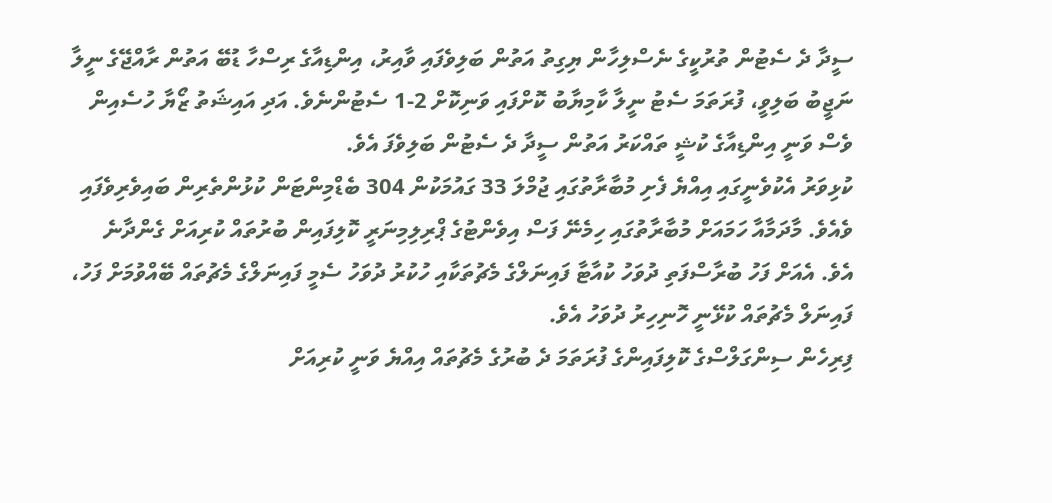ސީދާ ދެ ސެޓުން ތުރުކީގެ ނެސްލިހާން ޔިގިތު އަތުން ބަލިވެފައި ވާއިރު، އިންޑިއާގެ ރިސްހާ ޑުބޭ އަތުން ރާއްޖޭގެ ނީލާ ނަޖީބު ބަލިވީ، ފުރަތަމަ ސެޓު ނީލާ ކާމިޔާބު ކޮށްފައި ވަނިކޮށް 2-1 ސެޓުންނެވެ. އަދި އައިޝަތު ޒޯޔާ ހުސެއިން ވެސް ވަނީ އިންޑިއާގެ ކުޝީ ތައްކަރު އަތުން ސީދާ ދެ ސެޓުން ބަލިވެފަ އެވެ.
ކުޅިވަރު އެކުވެނީގައި އިއްޔެ ފެށި މުބާރާތުގައި ޖުމްލަ 33 ގައުމަކުން 304 ބެޑްމިންޓަން ކުޅުންތެރިން ބައިވެރިވެފައި ވެއެވެ. މާދަމާއާ ހަމައަށް މުބާރާތުގައި ހިމެނޭ ފަސް އިވެންޓުގެ ޕްރިލިމިނަރީ ކޮލިފައިން ބުރުތައް ކުރިއަށް ގެންދާނެ އެވެ. އެއަށް ފަހު ބުރާސްފަތި ދުވަހު ކުއާޓާ ފައިނަލްގެ މެޗުތަކާއި ހުކުރު ދުވަހު ސެމީ ފައިނަލްގެ މެޗުތައް ބޭއްވުމަށް ފަހު، ފައިނަލް މެޗުތައް ކުޅޭނީ ހޮނިހިރު ދުވަހު އެވެ.
ފިރިހެން ސިންގަލްސްގެ ކޮލިފައިންގެ ފުރަތަމަ ދެ ބުރުގެ މެޗުތައް އިއްޔެ ވަނީ ކުރިއަށް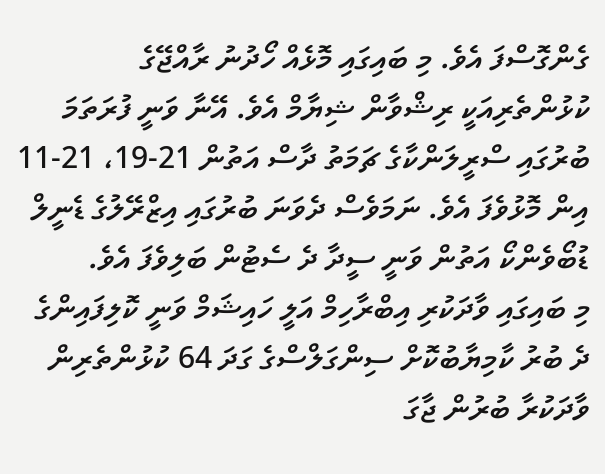ގެންގޮސްފަ އެވެ. މި ބައިގައި މޮޅެއް ހޯދުނު ރާއްޖޭގެ ކުޅުންތެރިއަކީ ރިޝްވާން ޝިޔާމް އެވެ. އޭނާ ވަނީ ފުރަތަމަ ބުރުގައި ސްރީލަންކާގެ ޗަމަތު ދާސް އަތުން 21-19، 21-11 އިން މޮޅުވެފަ އެވެ. ނަމަވެސް ދެވަނަ ބުރުގައި އިޒްރޭލުގެ ޑެނީލް ޑުބޯވެންކޯ އަތުން ވަނީ ސީދާ ދެ ސެޓުން ބަލިވެފަ އެވެ.
މި ބައިގައި ވާދަކުރި އިބްރާހިމް އަލީ ހައިޝަމް ވަނީ ކޮލިފައިންގެ ދެ ބުރު ކާމިޔާބުކޮށް ސިންގަލްސްގެ ގަދަ 64 ކުޅުންތެރިން ވާދަކުރާ ބުރުން ޖާގަ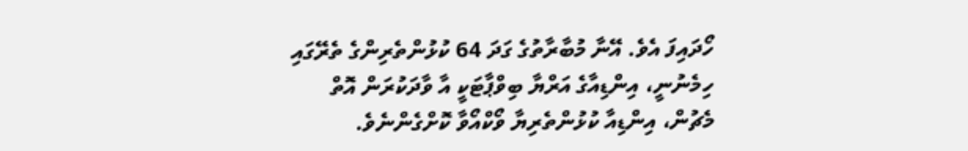ހޯދައިފަ އެވެ. އޭނާ މުބާރާތުގެ ގަދަ 64 ކުޅުންތެރިންގެ ތެރޭގައި ހިމެނުނީ، އިންޑިއާގެ އަރްޔާ ބިވްޕާޓަކީ އާ ވާދަކުރަން އޮތް މެޗުން، އިންޑިއާ ކުޅުންތެރިޔާ ވޯކްއޯވާ ކޮށްގެންނެވެ.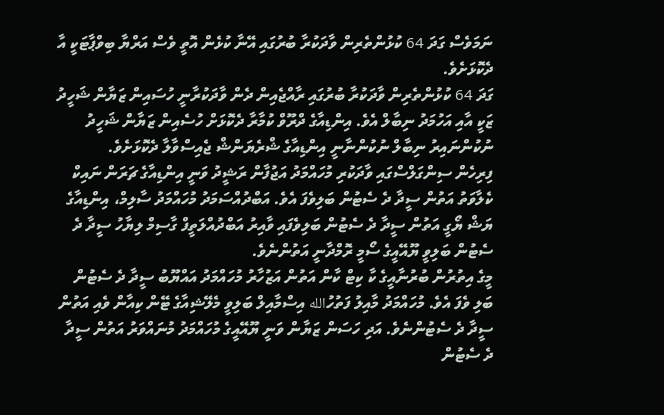ނަމަވެސް ގަދަ 64 ކުޅުންތެރިން ވާދަކުރާ ބުރުގައި އޭނާ ކުޅެން އޮތީ ވެސް އަރްޔާ ބިވްޕާޓަކީ އާ ދެކޮޅަށެވެ.
ގަދަ 64 ކުޅުންތެރިން ވާދަކުރާ ބުރުގައި ރާއްޖެއިން ދެން ވާދަކުރާނީ ހުސައިން ޒަޔާން ޝަހީދު ޒަކީ އާއި އަހުމަދު ނިބާލް އެވެ. އިންޑިއާގެ ދްރޫވް ކުމާރާ ދެކޮޅަށް ހުސެއިން ޒަޔާން ޝަހީދު ނުކުންނައިރު ނިބާލް ނުކުންނާނީ އިންޑިއާގެ ޝްރެޔަންޝް ޖެއިސްވާލާ ދެކޮޅަށެވެ.
ފިރިހެން ސިންގަލްސްގައި ވާދަކުރި މުހައްމަދު އަޖުފާން ރަޝީދު ވަނީ އިންޑިއާގެ ޗަރަން ނައިކް ކެލާވަތު އަތުން ސީދާ ދެ ސެޓުން ބަލިވެފަ އެވެ. އަބްދުއްސަމަދު މުހައްމަދު ސާލިމް، އިންޑިއާގެ ޔަޝް ޔޯގީ އަތުން ސީދާ ދެ ސެޓުން ބަލިވެފައި ވާއިރު އަބްދުއްލަތީފް ގާސިމް ލިޔާހު ސީދާ ދެ ސެޓުން ބަލިވީ ޔޫއޭއީގެ ސޯމީ ރޮމްދާނީ އަތުންނެވެ.
މީގެ އިތުރުން ބުރުނާއީގެ ކާ ކިޓް ކާން އަތުން އަޒުހާރު މުހައްމަދު އައްޔޫބު ސީދާ ދެ ސެޓުން ބަލި ވެފަ އެވެ. މުހައްމަދު މާއިލު ފަތުހުالله އިސްމާއިލް ބަލިވީ މެލޭޝިއާގެ ޓޭން ކިއާން ވެއި އަތުން ސީދާ ދެ ސެޓުންނެވެ. އަދި ހަސަން ޒަޔާން ވަނީ ޔޫއޭއީގެ މުހައްމަދު މުނައްވަރު އަތުން ސީދާ ދެ ސެޓުން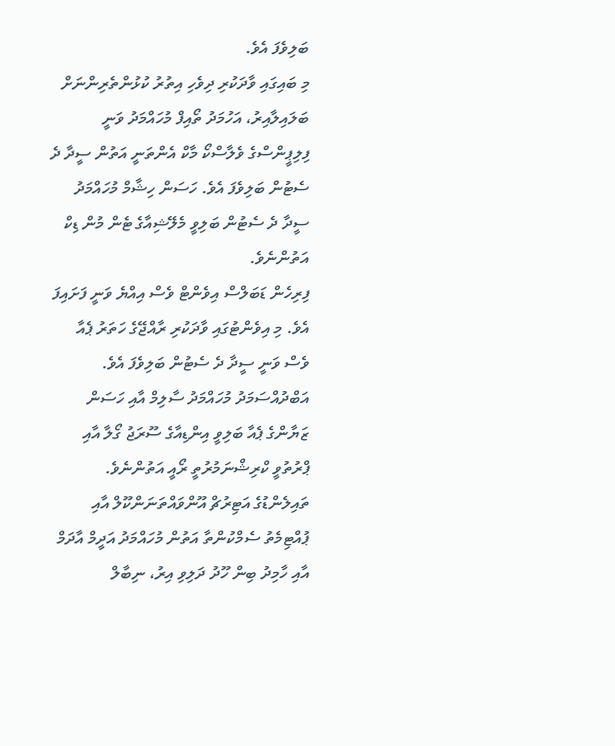ބަލިވެފަ އެވެ.
މި ބައިގައި ވާދަކުރި ދިވެހި އިތުރު ކުޅުންތެރިންނަށް ބަލައިލާއިރު، އަހުމަދު ތޯއިފް މުހައްމަދު ވަނީ ފިލިޕީންސްގެ ވެލާސްކޯ މާކް އެންތަނީ އަތުން ސީދާ ދެ ސެޓުން ބަލިވެފަ އެވެ. ހަސަން ހިޝާމް މުހައްމަދު ސީދާ ދެ ސެޓުން ބަލިވީ މެލޭޝިއާގެ ޓެން މުން ޑިކް އަތުންނެވެ.
ފިރިހެން ޑަބަލްސް އިވެންޓް ވެސް އިއްޔެ ވަނީ ފަށައިފަ އެވެ. މި އިވެންޓުގައި ވާދަކުރި ރާއްޖޭގެ ހަތަރު ޕެއާ ވެސް ވަނީ ސީދާ ދެ ސެޓުން ބަލިވެފަ އެވެ. އަބްދުއްސަމަދު މުހައްމަދު ސާލިމް އާއި ހަސަން ޒަޔާންގެ ޕެއާ ބަލިވީ އިންޑިއާގެ ސޫރަޖު ގޯލާ އާއި ޕްރުތުވީ ކްރިޝްނަމުރުތީ ރޯއީ އަތުންނެވެ. ތައިލެންޑުގެ އަޓިރުޗް އޫންވައްތަނަންކޫލް އާއި ޕުއްޓިމެތު ސެމްކުންތާ އަތުން މުހައްމަދު އަދީމް އާދަމް އާއި ހާމިދު ބިން ހޫދު ދަލިވި އިރު، ނިބާލް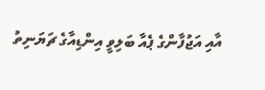އާއި އަޖުފާންގެ ޕެއާ ބަލިވީ އިންޑިއާގެ ޗަޔަނިތު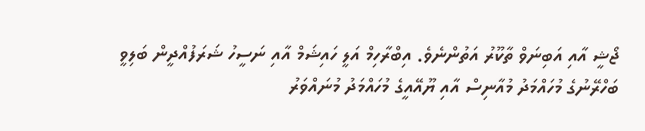ޖޯޝީ އާއި އަބިނަވް ތާކޫރު އަތުންނެވެ. އިބްރާހިމް އަލީ ހައިޝަމް އާއި ނަސީހު ޝަރަފުއްދީން ބަލިވީ ބަހްރޭނުގެ މުހައްމަދު މުއާނިސް އާއި ޔޫއޭއީގެ މުހައްމަދު މުނައްވަރު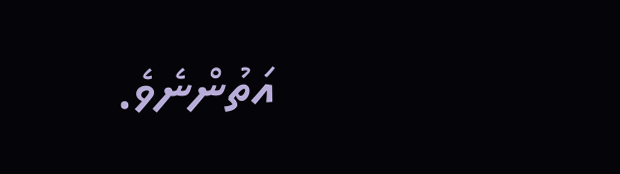އަތުންނެވެ.